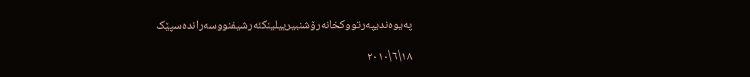په‌یوه‌ندیپه‌رتووکخانه‌رۆشنبیرییلینکئه‌رشیفنووسه‌رانده‌سپێک

١٨\٦\٢٠١٠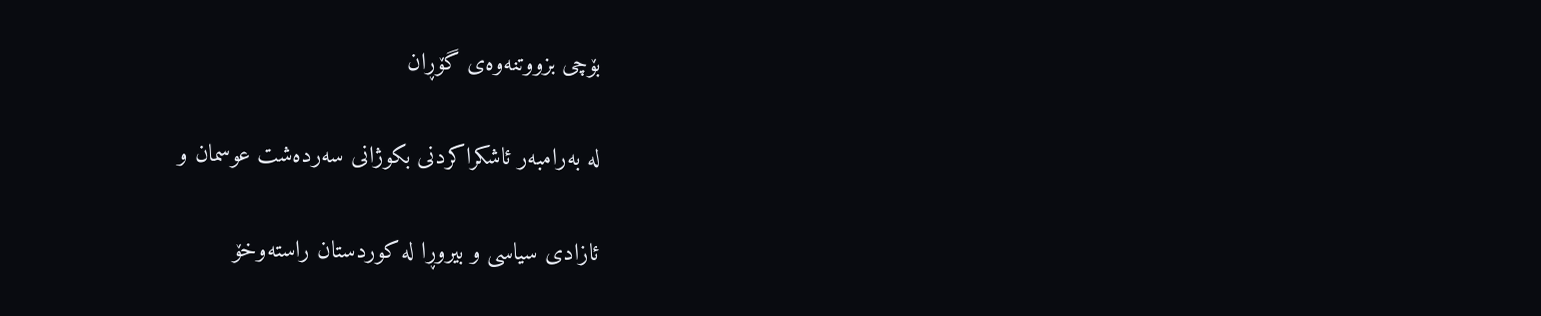بۆچی‌ بزووتنه‌وه‌ی گۆڕان

له‌ به‌رامبه‌ر ئاشکراکردنی بکوژانی سه‌رده‌شت عوسمان و

ئازادی سیاسی و بیروڕا له ‌کوردستان راسته‌وخۆ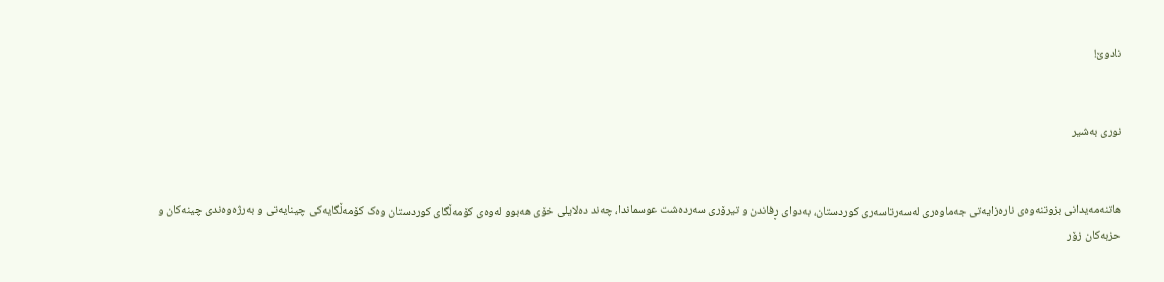نادوێ!


نوری به‌شیر


هاتنه‌مه‌یدانی بزوتنه‌وه‌ی ناره‌زایه‌تی جه‌ماوه‌ری له‌سه‌رتاسه‌ری کوردستان، به‌دوای ڕفاندن و تیرۆری سه‌رده‌شت عوسماندا، چه‌ند ده‌لایلی خۆی هه‌بوو له‌وه‌ی کۆمه‌ڵگای کوردستان وه‌ک کۆمه‌ڵگایه‌کی چینایه‌تی و به‌رژه‌وه‌ندی چینه‌کان و حزبه‌کان زۆر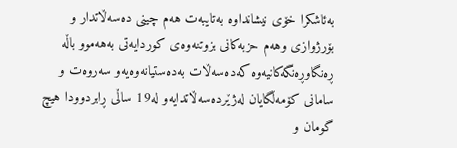به‌ئاشکرا خۆی نیشانداوه‌ به‌تایبه‌ت هه‌م چینی ده‌سه‌ڵاتدار و بۆرژوازی وهه‌م حزبه‌کانی بزوتنه‌وه‌ی کوردایه‌تی به‌هه‌موو باڵه‌ ڕه‌نگاوڕه‌نگه‌کانیه‌وه‌ که‌ده‌سه‌ڵات به‌ده‌ستیانه‌وه‌یه‌و سه‌روه‌ت و سامانی کۆمه‌ڵگایان له‌ژێرده‌سه‌ڵاتدایه‌و له‌19 ساڵی ڕابردوودا هیچ گومان و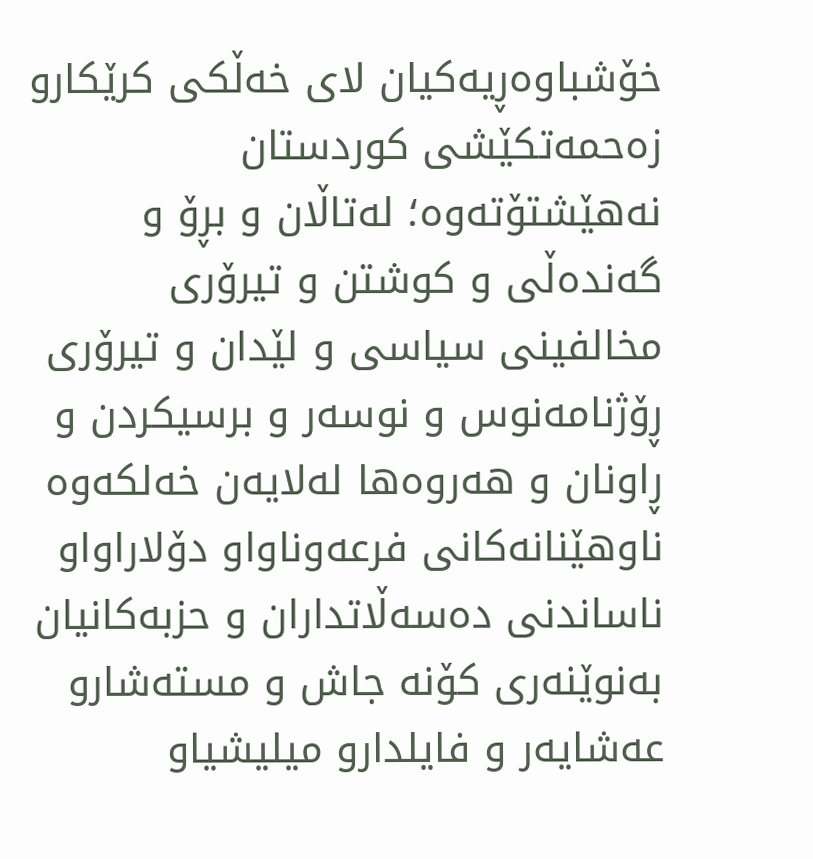خۆشباوه‌ڕیه‌کیان لای خه‌ڵکی کرێکارو زه‌حمه‌تکێشی کوردستان نه‌هێشتۆته‌وه؛‌ له‌تاڵان و بڕۆ و گه‌نده‌ڵی و کوشتن و تیرۆری مخالفینی سیاسی و لێدان و تیرۆری ڕۆژنامه‌نوس و نوسه‌ر و برسیکردن و ڕاونان و هه‌روه‌ها له‌لایه‌ن خه‌لکه‌وه‌ ناوهێنانه‌کانی ‌فرعه‌وناواو دۆلاراواو ناساندنی ده‌سه‌ڵاتداران و حزبه‌کانیان به‌نوێنه‌ری کۆنه‌ جاش و مسته‌شارو عه‌شایه‌ر و فایلدارو میلیشیاو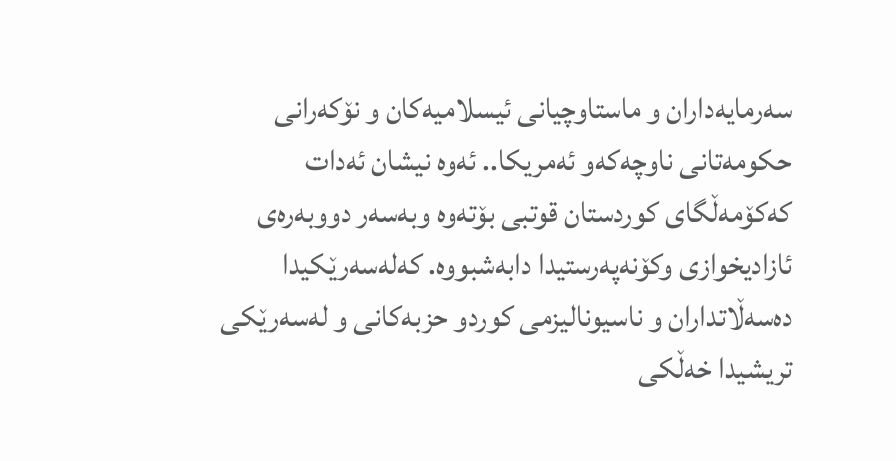سه‌رمایه‌داران و ماستاوچیانی ئیسلامیه‌کان و نۆکه‌رانی حکومه‌تانی ناوچه‌که‌و ئه‌مریکا.. ئه‌وه‌ نیشان ئه‌دات که‌کۆمه‌ڵگای کوردستان قوتبی بۆته‌وه‌ وبه‌سه‌ر دووبه‌ره‌ی‌ ئازادیخوازی‌ وکۆنه‌په‌رستیدا دابه‌شبووه‌. که‌له‌سه‌رێکیدا ده‌سه‌ڵاتداران و ناسیونالیزمی کوردو حزبه‌کانی و له‌سه‌رێکی‌ تریشیدا خه‌ڵکی‌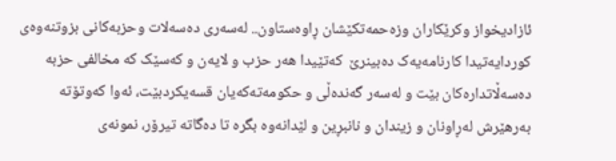ئازادیخواز وکرێکاران وزه‌حمه‌تکێشان ڕاوه‌ستاون.. له‌سه‌ری‌ ده‌سه‌لات وحزبه‌کانی‌ بزوتنه‌وه‌ی‌ کوردایه‌تیدا کارنامه‌یه‌ک ده‌بینرێ ‌ که‌تێیدا هه‌ر حزب و لایه‌ن و که‌سێک که‌ مخالفی حزبه‌ ده‌سه‌ڵاتداره‌کان بێت و له‌سه‌ر گه‌نده‌ڵی و حکومه‌ته‌که‌یان قسه‌یکردبێت، ئه‌وا که‌وتۆته‌ به‌رهێرش له‌ڕاونان و زیندان و نانبڕین و لێدانه‌وه‌ بگره‌ تا ده‌گاته‌ تیرۆر‌، نمونه‌ی‌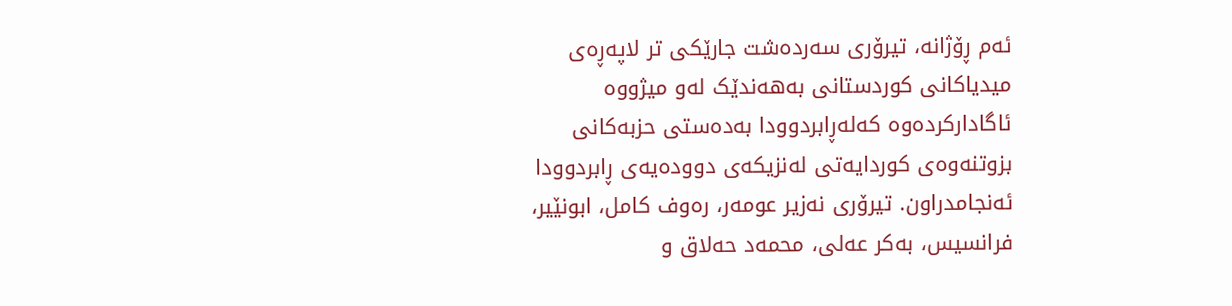ئه‌م ڕۆژانه،‌ تیرۆری سه‌رده‌شت جارێکی تر لاپه‌ڕه‌ی میدیاکانی کوردستانی‌ به‌هه‌ندێک له‌و میژووه‌ ئاگادارکرده‌وه‌ که‌له‌ڕابردوودا ‌به‌ده‌ستی حزبه‌کانی بزوتنه‌وه‌ی کوردایه‌تی له‌نزیکه‌ی دووده‌یه‌ی ڕابردوودا ئه‌نجامدراون. تیرۆری‌ نه‌زیر عومه‌ر، ره‌وف کامل، ابونێیر، فرانسیس، به‌کر عه‌لی، محمه‌د حه‌لاق و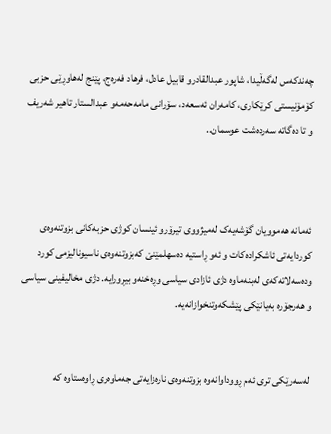چه‌ندکه‌س له‌گه‌ڵیدا، شاپور عبدالقادرو قابیل عادل، فرهاد فه‌ره‌ج، پێنج له‌هاوڕێی حزبی کۆمۆنیستی کرێکاری، کامه‌ران ئه‌سعه‌د، سۆرانی مامه‌حه‌مه‌و عبدالستار تاهیر شه‌ریف و تا ده‌گاته‌ سه‌رده‌شت عوسمان..



ئه‌مانه‌ هه‌موویان گۆشه‌یه‌ک له‌میژووی‌ تیرۆرو ئینسان کوژی‌ حزبه‌کانی‌ بزوتنه‌وه‌ی‌ کوردایه‌تی‌ ئاشکراده‌کات و ئه‌و ڕاستیه‌ ده‌سهلمێنێ‌ که‌بزوتنه‌وه‌ی‌ ناسیونالیزمی‌ کورد وده‌سه‌لاته‌که‌ی‌ له‌بنه‌ماوه‌ دژی‌ ئازادی‌ سیاسی‌ وڕه‌خنه‌و بیڕورایه‌. دژی‌ مخالیفینی‌ سیاسی‌ و هه‌رجۆره‌ به‌یانێکی‌ پێشکه‌وتنخوازانه‌یه‌.


له‌سه‌رێکی‌ تری‌ ئه‌م ڕووداوانه‌وه‌ بزوتنه‌وه‌ی‌ ناره‌زایه‌تی‌ جه‌ماوه‌ری‌ ڕاوه‌ستاوه‌ که‌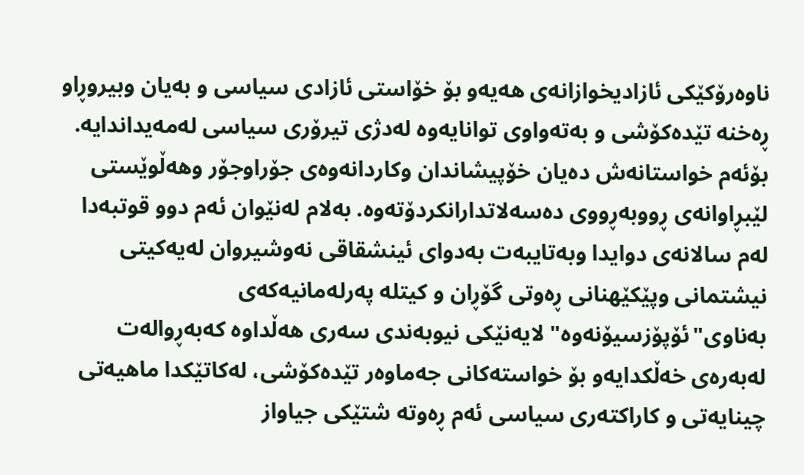ناوه‌رۆکێکی‌ ئازادیخوازانه‌ی‌ هه‌یه‌و بۆ خۆاستی‌ ئازادی‌ سیاسی‌ و به‌یان وبیروڕاو ڕه‌خنه‌ تێده‌کۆشی‌ و به‌ته‌واوی‌ توانایه‌وه‌ له‌دژی‌ تیرۆری‌ سیاسی‌ له‌مه‌یداندایه‌. بۆئه‌م خواستانه‌ش ده‌یان خۆپیشاندان وکاردانه‌وه‌ی‌ جۆراوجۆر وهه‌ڵوێستی‌ لێبڕاوانه‌ی‌ ڕووبه‌ڕووی‌ ده‌سه‌لاتدارانکردۆته‌وه‌. به‌لام له‌نێوان ئه‌م دوو قوتبه‌دا له‌م سالانه‌ی‌ دوایدا وبه‌تایبه‌ت به‌دوای‌ ئینشقاقی‌ نه‌وشیروان له‌یه‌کیتی‌ نیشتمانی‌ وپێکێهنانی‌ ڕه‌وتی‌ گۆڕان و کیتله‌ په‌رله‌مانیه‌که‌ی‌ به‌ناوی‌"ئۆپۆزسیۆنه‌وه‌" لایه‌نێکی‌ نیوبه‌ندی‌ سه‌ری‌ هه‌ڵداوه‌ که‌به‌ڕواله‌ت له‌به‌ره‌ی‌ خه‌ڵکدایه‌و بۆ خواسته‌کانی‌ جه‌ماوه‌ر تێده‌کۆشی‌، له‌کاتێکدا ماهیه‌تی‌ چینایه‌تی‌ و کاراکته‌ری‌ سیاسی‌ ئه‌م ڕه‌وته‌ شتێکی‌ جیاواز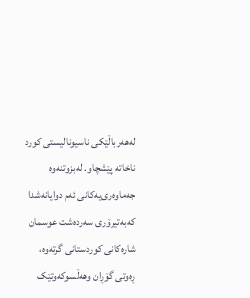له‌هه‌رباڵێکی‌ ناسیونالیستی‌ کورد ناخاته‌ پێشچاو. له‌بزوتنه‌وه‌ جه‌ماوه‌ری‌یه‌کانی‌ ئه‌م دوایانه‌شدا که‌به‌تیرۆری‌ سه‌رده‌شت عوسمان شاره‌کانی‌ کوردستانی‌ گرته‌وه‌، ڕه‌وتی‌ گۆڕان وهه‌ڵسوکه‌وتێک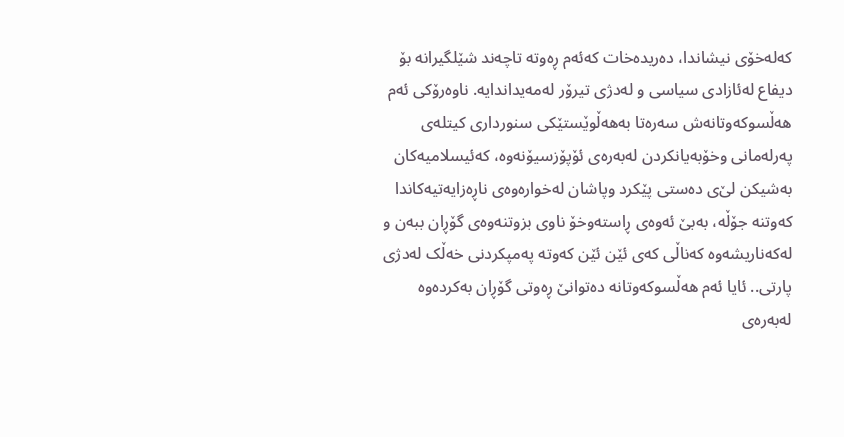که‌له‌خۆی‌ نیشاندا، ده‌ریده‌خات که‌ئه‌م ڕه‌وته‌ تاچه‌ند شێلگیرانه‌ بۆ دیفاع له‌ئازادی‌ سیاسی‌ و له‌دژی‌ تیرۆر له‌مه‌یداندایه‌. ناوه‌رۆکی‌ ئه‌م هه‌ڵسوکه‌وتانه‌ش سه‌ره‌تا به‌هه‌ڵوێستێکی‌ سنورداری‌ کیتله‌ی‌ په‌رله‌مانی‌ وخۆبه‌یانکردن له‌به‌ره‌ی‌ ئۆپۆزسیۆنه‌وه‌، که‌ئیسلامیه‌کان به‌شیکن لێ‌ی‌ ده‌ستی‌ پێکرد وپاشان له‌خواره‌وه‌ی‌ ناڕه‌زایه‌تیه‌کاندا که‌وتنه‌ جۆڵه‌، به‌بێ‌ ئه‌وه‌ی‌ ڕاسته‌وخۆ ناوی‌ بزوتنه‌وه‌ی‌ گۆڕان ببه‌ن و له‌که‌ناریشه‌وه‌ که‌ناڵی‌ که‌ی‌ ئێن ئێن که‌وته‌ په‌مپکردنی‌ خه‌ڵک له‌دژی‌ پارتی‌.. ئایا ئه‌م هه‌ڵسوکه‌وتانه‌ ده‌توانێ‌ ڕه‌وتی‌ گۆڕان به‌کرده‌وه‌ له‌به‌ره‌ی‌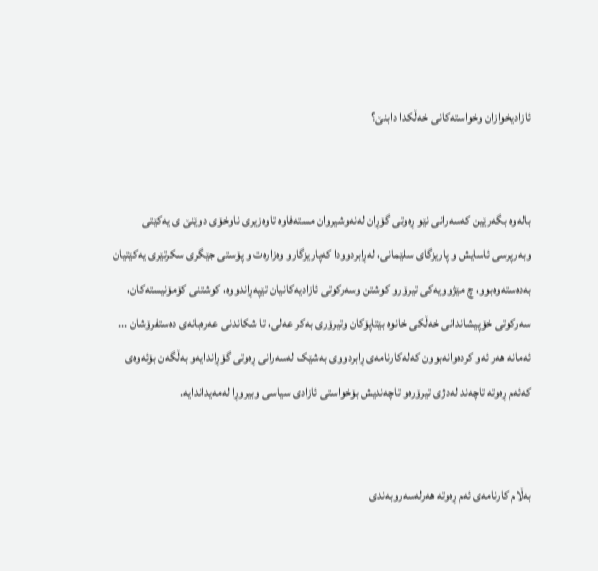ئازادیخوازان وخواسته‌کانی‌ خه‌ڵکدا دابنێ‌؟


باله‌وه‌ بگه‌رێین که‌سه‌رانی‌ نێو ڕه‌وتی‌ گۆڕان له‌نه‌وشیروان مسته‌فاوه‌ تاوه‌زیری‌ ناوخۆی‌ دوێنێ ی‌ یه‌کێتی‌ وبه‌رپرسی‌ ئاسایش و پاریزگای‌ سلێمانی‌، له‌ڕابردوودا که‌پاریزگارو وه‌زاره‌ت و پۆستی‌ جێگری‌ سکرتێری‌ یه‌کێتیان به‌ده‌سته‌وه‌بوو، چ مێژوویه‌کی‌ تیرۆرو کوشتن وسه‌رکوتی‌ ئازادیه‌کانیان تێپه‌ڕاندووه‌، کوشتنی‌ کۆمۆنیسته‌کان، سه‌رکوتی‌ خۆپیشاندانی‌ خه‌ڵکی‌ خانوه‌ بێتاپۆکان وتیرۆری‌ به‌کر عه‌لی‌، تا شکاندنی‌ عه‌ره‌بانه‌ی‌ ده‌ستفرۆشان ... ئه‌مانه‌ هه‌ر ئه‌و کرده‌وانه‌بوون که‌له‌کارنامه‌ی‌ ڕابردووی‌ به‌شێک له‌سه‌رانی‌ ڕه‌وتی‌ گۆڕاندایه‌و به‌ڵگه‌ن بۆئه‌وه‌ی‌ که‌ئه‌م ڕه‌وته‌ تاچه‌ند له‌دژی‌ تیرۆره‌و تاچه‌ندیش بۆخواستی‌ ئازادی‌ سیاسی‌ وبیروڕا له‌مه‌یداندایه‌.


به‌ڵام کارنامه‌ی‌ ئه‌م ڕه‌وته‌ هه‌رله‌سه‌روبه‌ندی‌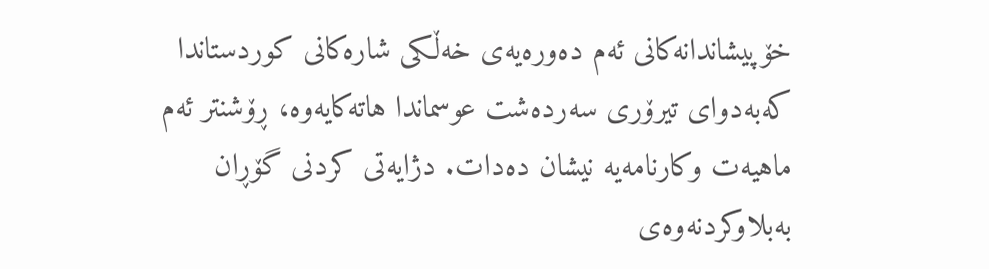خۆپیشاندانه‌کانی‌ ئه‌م ده‌وره‌یه‌ی‌ خه‌ڵکی‌ شاره‌کانی‌ کوردستاندا که‌به‌دوای‌ تیرۆری‌ سه‌رده‌شت عوسماندا هاته‌کایه‌وه‌، ڕۆشنتر ئه‌م ماهیه‌ت وکارنامه‌یه‌ نیشان ده‌دات. دژایه‌تی‌ کردنی‌ گۆڕان به‌بلاوکردنه‌وه‌ی‌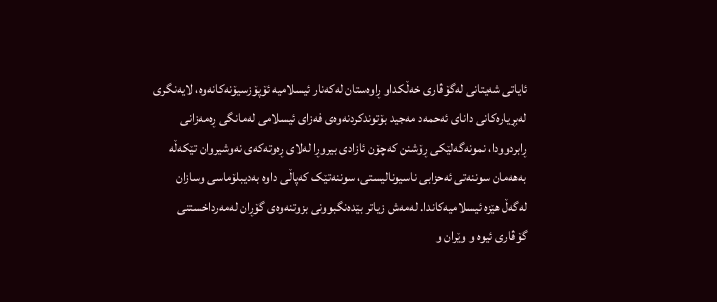ئایاتی‌ شه‌یتانی‌ له‌گۆڤاری‌ خه‌ڵکداو ڕاوه‌ستان له‌که‌نار ئیسلامیه‌ ئۆپۆزسیۆنه‌کانه‌وه‌، لایه‌نگری‌ له‌بڕیاره‌کانی‌ دانای‌ ئه‌حمه‌د مه‌جید بۆتوندکردنه‌وه‌ی‌ فه‌زای‌ ئیسلامی‌ له‌مانگی‌ ڕه‌مه‌زانی‌ ڕابردوودا، نمونه‌گه‌لێکی‌ ڕۆشنن که‌چۆن ئازادی‌ بیروڕا له‌لای‌ ڕه‌وته‌که‌ی‌ نه‌وشیروان تێکه‌ڵه‌ به‌هه‌مان سوننه‌تی‌ ئه‌حزابی‌ ناسیونالیستی‌، سوننه‌تێک که‌پاڵی‌ داوه‌ به‌دیبلۆماسی‌ وسازان له‌گه‌ڵ هێزه‌ ئیسلامیه‌کاندا. له‌مه‌ش زیاتر بێده‌نگبوونی‌ بزوتنه‌وه‌ی‌ گۆڕان له‌مه‌رداخستنی‌ گۆڤاری‌ ئیوه‌ و وێران و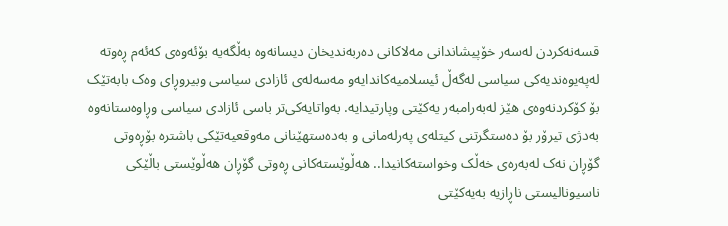قسه‌نه‌کردن له‌سه‌ر خۆپیشاندانی‌ مه‌لاکانی‌ ده‌ربه‌ندیخان دیسانه‌وه‌ به‌ڵگه‌یه‌ بۆئه‌وه‌ی‌ که‌ئه‌م ڕه‌وته‌ له‌په‌یوه‌ندیه‌کی‌ سیاسی‌ له‌گه‌ڵ ئیسلامیه‌کاندایه‌و مه‌سه‌له‌ی‌ ئازادی‌ سیاسی‌ وبیروڕای‌ وه‌ک بابه‌تێک بۆ کۆکردنه‌وه‌ی‌ هێز له‌به‌رامبه‌ر یه‌کێتی‌ وپارتیدایه‌. به‌واتایه‌کی‌تر باسی‌ ئازادی‌ سیاسی‌ وڕاوه‌ستانه‌وه‌ به‌دژی‌ تیرۆر بۆ ده‌ستگرتنی‌ کیتله‌ی‌ په‌رله‌مانی‌ و به‌ده‌ستهێنانی‌ مه‌وقعیه‌تێکی‌ باشتره‌ بۆڕه‌وتی‌ گۆڕان نه‌ک له‌به‌ره‌ی‌ خه‌ڵک وخواسته‌کانیدا.. هه‌ڵوێسته‌کانی‌ ڕه‌وتی‌ گۆڕان هه‌ڵوێستی‌ باڵێکی‌ ناسیونالیستی‌ ناڕازیه‌ به‌یه‌کێتی‌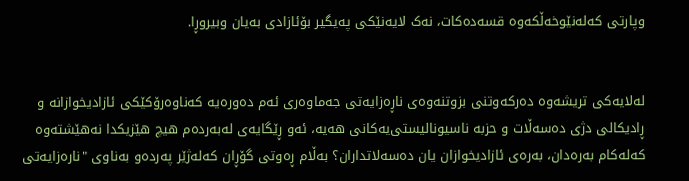وپارتی‌ که‌له‌نێوخه‌ڵکه‌وه‌ قسه‌ده‌کات، نه‌ک لایه‌نێکی‌ په‌یگیر بۆئازادی‌ به‌یان وبیروڕا.


له‌لایه‌کی ‌تریشه‌وه‌ ده‌رکه‌وتنی بزوتنه‌وه‌ی‌ ناڕه‌زایه‌تی‌ جه‌ماوه‌ری ئه‌م ده‌وره‌یه‌ که‌ناوه‌رۆکێکی‌ ئازادیخوازانه‌ و ڕادیکالی دژی ده‌سه‌ڵات و حزبه‌ ناسیونالیستی‌یه‌کانی‌ هه‌یه‌، ئه‌و ڕێگایه‌ی‌ له‌به‌رده‌م هیچ هێزیکدا نه‌هێشته‌وه‌ که‌له‌کام به‌ره‌دان، به‌ره‌ی‌ ئازادیخوازان یان ده‌سه‌لاتداران؟ به‌ڵام ڕه‌وتی‌ گۆڕان که‌له‌ژێر په‌رده‌و به‌ناوی‌ "ناره‌زایه‌تی‌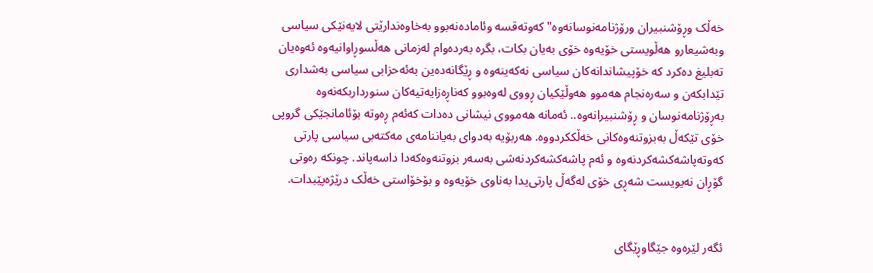خه‌ڵک وڕۆشنبیران ورۆژنامه‌نوسانه‌وه‌" که‌وته‌قسه‌ وئاماده‌نه‌بوو به‌خاوه‌ندارێتی‌ لایه‌نێکی‌ سیاسی‌ وبه‌شیعارو هه‌ڵویستی‌ خۆیه‌وه‌ خۆی‌ به‌یان بکات، بگره‌ به‌رده‌وام له‌زمانی‌ هه‌ڵسوڕاوانیه‌وه‌ ئه‌وه‌یان ته‌بلیغ ده‌کرد که‌ خۆپیشاندانه‌کان سیاسی‌ نه‌که‌ینه‌وه‌ و ڕێگانه‌ده‌ین به‌ئه‌حزابی‌ سیاسی‌ به‌شداری‌ تێدابکه‌ن و سه‌ره‌نجام هه‌موو هه‌وڵێکیان ڕووی‌ له‌وه‌بوو که‌ناڕه‌زایه‌تیه‌کان سنورداربکه‌نه‌وه‌ به‌ڕۆژنامه‌نوسان و ڕۆشنبیرانه‌وه‌.. ئه‌مانه‌ هه‌مووی‌ نیشانی ده‌دات که‌ئه‌م ڕه‌وته‌ بۆئامانجێکی‌ گروپی‌ خۆی‌ تێکه‌ڵ به‌بزوتنه‌وه‌کانی‌ خه‌ڵککردووه‌. هه‌ربۆیه‌ به‌دوای‌ به‌یاننامه‌ی‌ مه‌کته‌بی‌ سیاسی‌ پارتی‌ که‌وته‌پاشه‌کشه‌کردنه‌وه‌ و ئه‌م پاشه‌کشه‌کردنه‌شی‌ به‌سه‌ر بزوتنه‌وه‌که‌دا داسه‌پاند. چونکه‌ ره‌وتی‌ گۆڕان نه‌یویست شه‌ڕی‌ خۆی‌ له‌گه‌ڵ پارتی‌یدا به‌ناوی‌ خۆیه‌وه‌ و بۆخۆاستی‌ خه‌ڵک درێژه‌پێبدات.


ئگه‌ر لێره‌وه‌ جێگاوڕێگای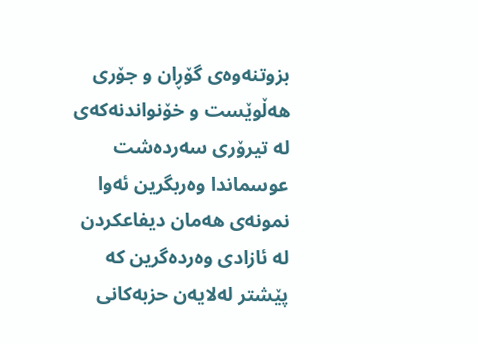بزوتنه‌وه‌ی گۆڕان و جۆری هه‌ڵوێست و خۆنواندنه‌که‌ی‌ له تیرۆری سه‌رده‌شت عوسماندا وه‌ربگرین ئه‌وا نمونه‌ی‌ هه‌مان دیفاعکردن له ‌ئازادی وه‌رده‌گرین که‌ پێشتر له‌لایه‌ن حزبه‌کانی‌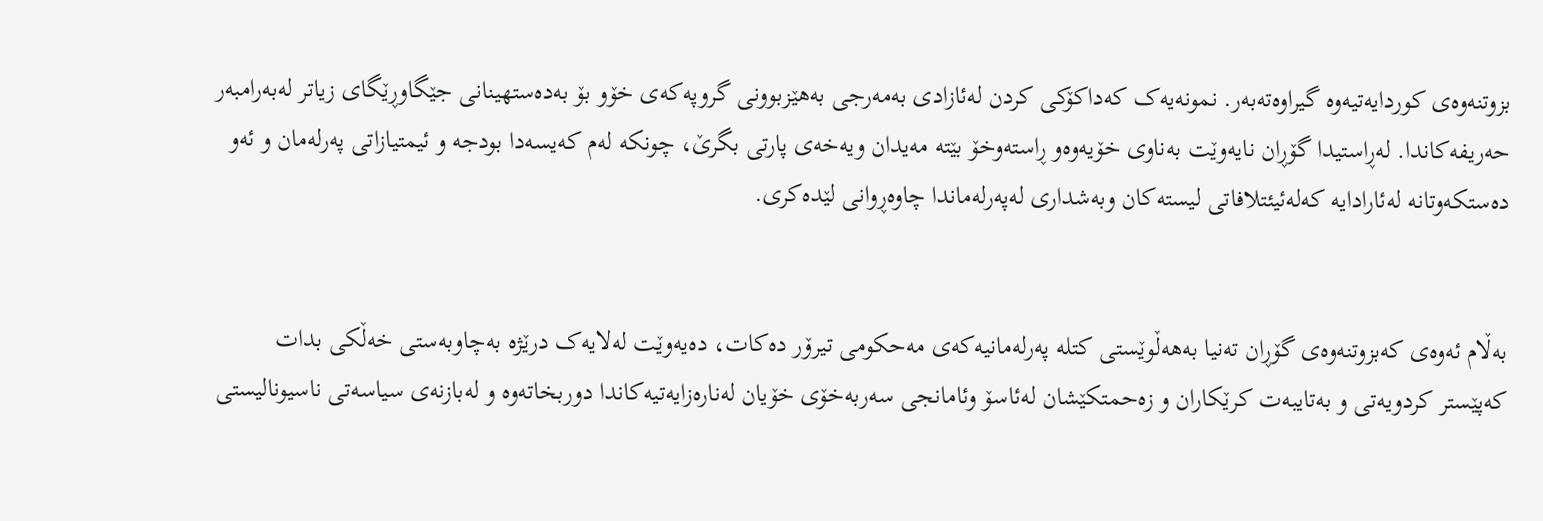بزوتنه‌وه‌ی‌ کوردایه‌تیه‌وه‌ گیراوه‌ته‌به‌ر. نمونه‌یه‌ک که‌داکۆکی‌ کردن له‌ئازادی‌ به‌مه‌رجی‌ به‌هێزبوونی‌ گروپه‌که‌ی‌ خۆو بۆ به‌ده‌ستهینانی‌ جێگاوڕێگای‌ زیاتر له‌به‌رامبه‌ر حه‌ریفه‌کاندا. له‌ڕاستیدا ‌گۆڕان نایه‌وێت به‌ناوی خۆیه‌وه‌و ڕاسته‌وخۆ بێته‌ مه‌یدان ویه‌خه‌ی‌ پارتی‌ بگرێ‌، چونکه‌ له‌م که‌یسه‌دا بودجه‌ و ئیمتیازاتی‌ په‌رله‌مان و ئه‌و ده‌ستکه‌وتانه‌ له‌ئارادایه‌ که‌له‌ئیئتلافاتی‌ لیسته‌کان وبه‌شداری‌ له‌په‌رله‌ماندا چاوه‌ڕوانی‌ لێده‌کری‌.


به‌ڵام ئه‌وه‌ی که‌بزوتنه‌وه‌ی گۆڕان ته‌نیا به‌هه‌ڵوێستی کتله‌ په‌رله‌مانیه‌که‌ی مه‌حکومی تیرۆر ده‌کات، ده‌یه‌وێت له‌لایه‌ک درێژه‌ به‌چاوبه‌ستی خه‌ڵکی بدات که‌پێستر کردویه‌تی و به‌تایبه‌ت کرێکاران و زه‌حمتکێشان له‌ئاسۆ وئامانجی‌ سه‌ربه‌خۆی‌ خۆیان له‌ناره‌زایه‌تیه‌کاندا دوربخاته‌وه‌ و له‌بازنه‌ی‌ سیاسه‌تی‌ ناسیونالیستی‌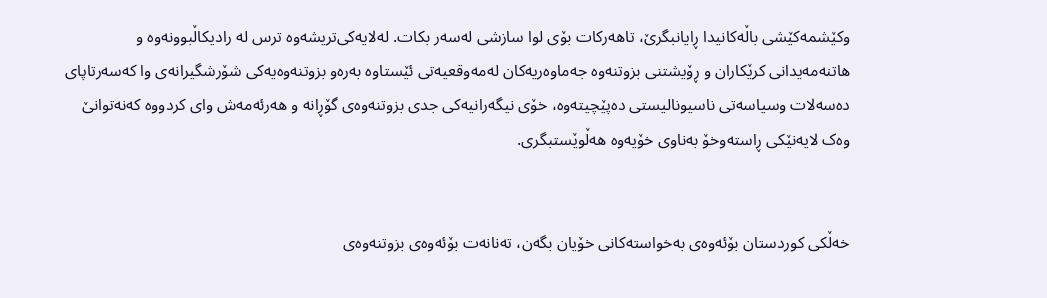وکێشمه‌کێشی‌ باڵه‌کانیدا ڕایانبگرێ‌، تاهه‌رکات بۆی‌ لوا سازشی‌ له‌سه‌ر بکات. له‌لایه‌کی‌تریشه‌وه‌ ترس له‌ رادیکاڵبوونه‌وه‌ و هاتنه‌مه‌یدانی‌ کرێکاران و ڕۆیشتنی‌ بزوتنه‌وه‌ جه‌ماوه‌ریه‌کان له‌مه‌وقعیه‌تی‌ ئێستاوه‌ به‌ره‌و بزوتنه‌وه‌یه‌کی‌ شۆرشگیرانه‌ی‌ وا‌ که‌سه‌رتاپای‌ ده‌سه‌لات وسیاسه‌تی‌ ناسیونالیستی‌ ده‌پێچیته‌وه‌، خۆی‌ نیگه‌رانیه‌کی‌ جدی‌ بزوتنه‌وه‌ی‌ گۆڕانه‌ و هه‌رئه‌مه‌ش وای‌ کردووه‌ که‌نه‌توانێ‌ وه‌ک لایه‌نێکی‌ ڕاسته‌وخۆ به‌ناوی‌ خۆیه‌وه‌ هه‌ڵوێستبگری‌.


خه‌ڵکی‌ کوردستان بۆئه‌وه‌ی‌ به‌خواسته‌کانی‌ خۆیان بگه‌ن، ته‌نانه‌ت بۆئه‌وه‌ی‌ بزوتنه‌وه‌ی‌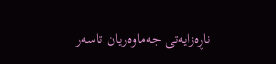ناڕه‌زایه‌تی‌ جه‌ماوه‌ریان تاسه‌ر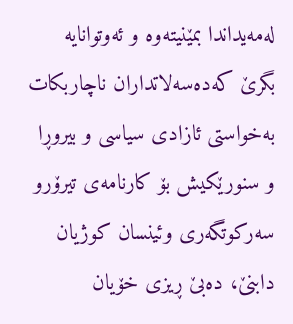له‌مه‌یداندا بمێنیته‌وه‌ و ئه‌وتوانایه‌ بگرێ که‌ده‌سه‌لاتداران ناچاربکات به‌خواستی‌ ئازادی‌ سیاسی‌ و بیروڕا و سنورێکیش بۆ کارنامه‌ی‌ تیرۆرو سه‌رکوتگه‌ری‌ وئینسان کوژیان دابنێ‌، ده‌بێ‌ ڕیزی‌ خۆیان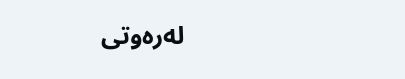له‌ره‌وتی‌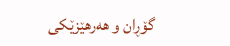گۆڕان و هه‌رهێزێکی‌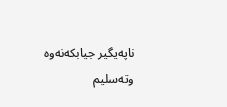ناپه‌یگیر جیابکه‌نه‌وه‌ وته‌سلیم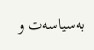به‌سیاسه‌ت و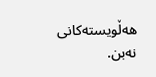هه‌ڵویسته‌کانی‌ نه‌بن.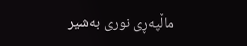ماڵپه‌ڕی نوری به‌شیر